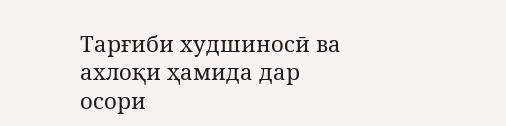Тарғиби худшиносӣ ва ахлоқи ҳамида дар осори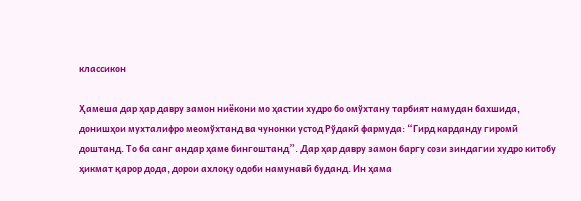классикон

Ҳамеша дар ҳар давру замон ниёкони мо ҳастии худро бо омўхтану тарбият намудан бахшида, донишҳои мухталифро меомўхтанд ва чунонки устод Рўдакӣ фармуда: “Гирд карданду гиромӣ доштанд. То ба санг андар ҳаме бингоштанд”. Дар ҳар давру замон баргу сози зиндагии худро китобу ҳикмат қарор дода, дорои ахлоқу одоби намунавӣ буданд. Ин ҳама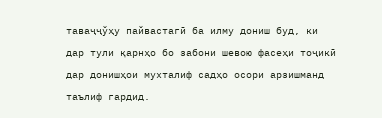таваҷҷўҳу пайвастагӣ ба илму дониш буд, ки дар тули қарнҳо бо забони шевою фасеҳи тоҷикӣ дар донишҳои мухталиф садҳо осори арзишманд таълиф гардид.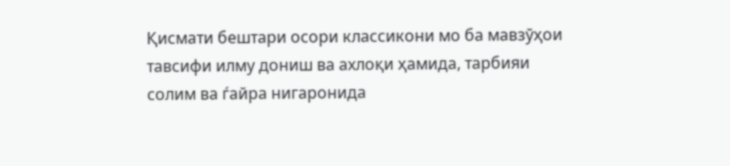Қисмати бештари осори классикони мо ба мавзўҳои тавсифи илму дониш ва ахлоқи ҳамида, тарбияи солим ва ѓайра нигаронида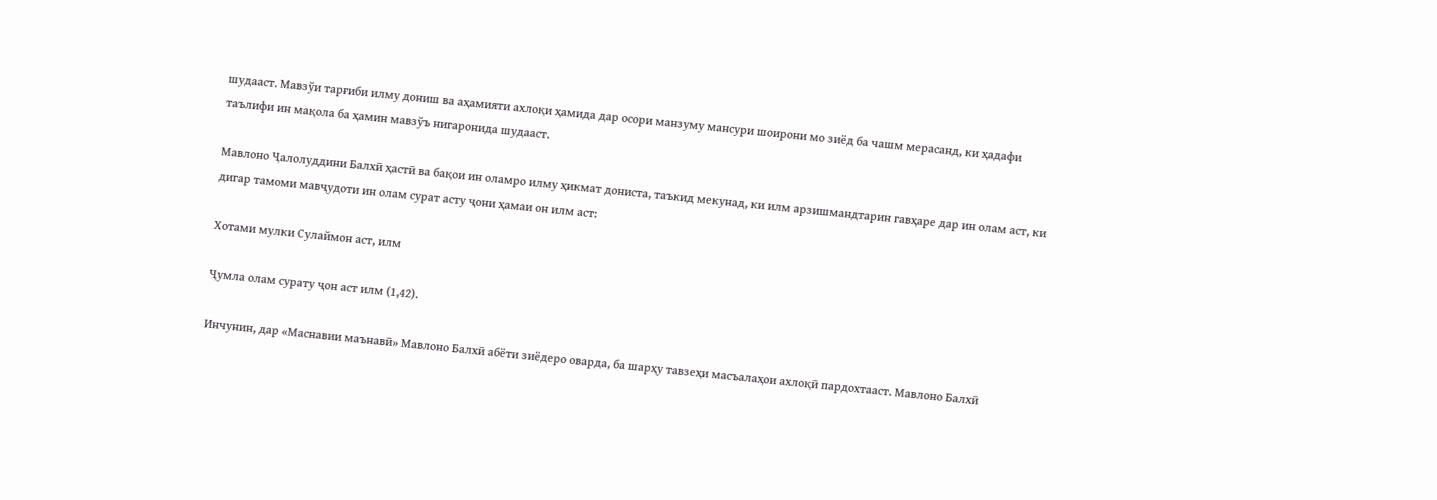шудааст. Мавзўи тарғиби илму дониш ва аҳамияти ахлоқи ҳамида дар осори манзуму мансури шоирони мо зиёд ба чашм мерасанд, ки ҳадафи таълифи ин мақола ба ҳамин мавзўъ нигаронида шудааст.

Мавлоно Ҷалолуддини Балхӣ ҳастӣ ва бақои ин оламро илму ҳикмат дониста, таъкид мекунад, ки илм арзишмандтарин гавҳаре дар ин олам аст, ки дигар тамоми мавҷудоти ин олам сурат асту ҷони ҳамаи он илм аст:

Хотами мулки Сулаймон аст, илм

Ҷумла олам сурату ҷон аст илм (1,42).

Инчунин, дар «Маснавии маънавӣ» Мавлоно Балхӣ абёти зиёдеро оварда, ба шарҳу тавзеҳи масъалаҳои ахлоқӣ пардохтааст. Мавлоно Балхӣ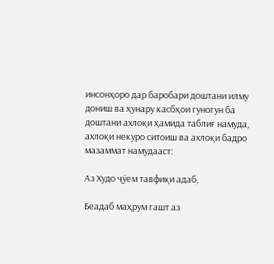инсонҳоро дар баробари доштани илму дониш ва ҳунару касбҳои гуногун ба доштани ахлоқи ҳамида таблиғ намуда, ахлоқи некуро ситоиш ва ахлоқи бадро мазаммат намудааст:

Аз Худо ҷӯем тавфиқи адаб,

Беадаб маҳрум гашт аз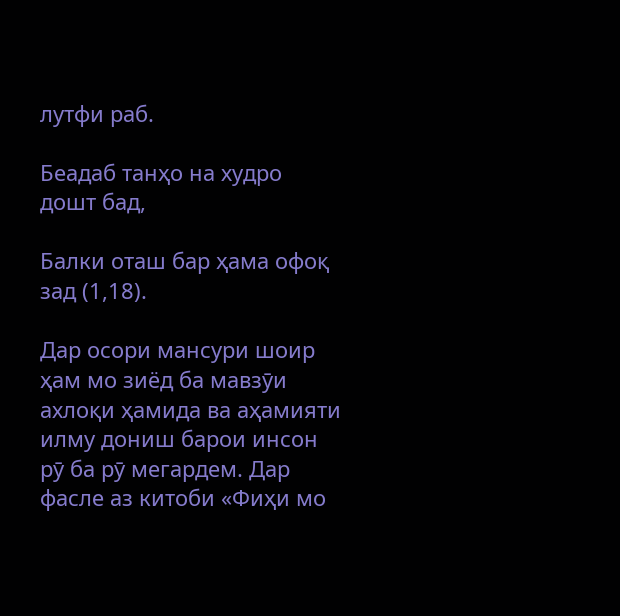лутфи раб.

Беадаб танҳо на худро дошт бад,

Балки оташ бар ҳама офоқ зад (1,18).

Дар осори мансури шоир ҳам мо зиёд ба мавзӯи ахлоқи ҳамида ва аҳамияти илму дониш барои инсон рӯ ба рӯ мегардем. Дар фасле аз китоби «Фиҳи мо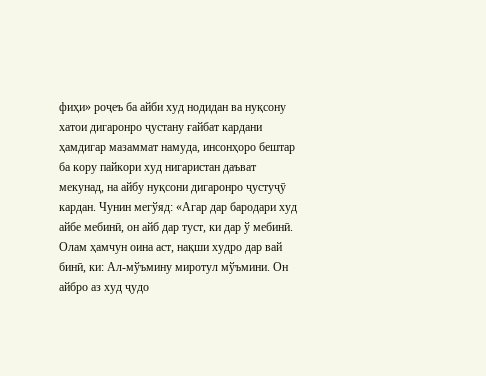фиҳи» роҷеъ ба айби худ нодидан ва нуқсону хатои дигаронро ҷустану ғайбат кардани ҳамдигар мазаммат намуда, инсонҳоро бештар ба кору пайкори худ нигаристан даъват мекунад, на айбу нуқсони дигаронро ҷустуҷӯ кардан. Чунин мегўяд: «Агар дар бародари худ айбе мебинӣ, он айб дар туст, ки дар ў мебинӣ. Олам ҳамчун оина аст, нақши худро дар вай бинӣ, ки: Ал-мўъмину миротул мўъмини. Он айбро аз худ ҷудо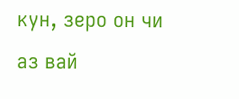кун, зеро он чи аз вай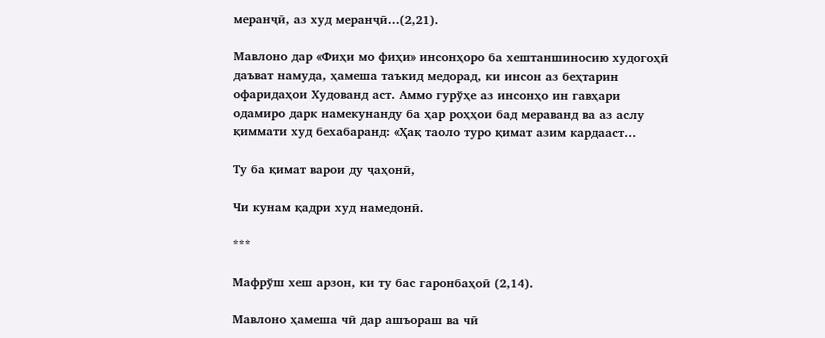меранҷӣ, аз худ меранҷӣ…(2,21).

Мавлоно дар «Фиҳи мо фиҳи» инсонҳоро ба хештаншиносию худогоҳӣ даъват намуда, ҳамеша таъкид медорад, ки инсон аз беҳтарин офаридаҳои Худованд аст. Аммо гурўҳе аз инсонҳо ин гавҳари одамиро дарк намекунанду ба ҳар роҳҳои бад мераванд ва аз аслу қиммати худ бехабаранд: «Ҳақ таоло туро қимат азим кардааст…

Ту ба қимат варои ду ҷаҳонӣ,

Чи кунам қадри худ намедонӣ.

***

Мафрўш хеш арзон, ки ту бас гаронбаҳоӣ (2,14).

Мавлоно ҳамеша чӣ дар ашъораш ва чӣ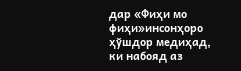дар «Фиҳи мо фиҳи»инсонҳоро ҳўшдор медиҳад, ки набояд аз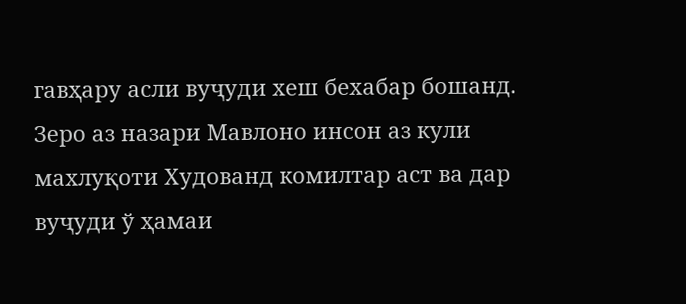гавҳару асли вуҷуди хеш бехабар бошанд. Зеро аз назари Мавлоно инсон аз кули махлуқоти Худованд комилтар аст ва дар вуҷуди ў ҳамаи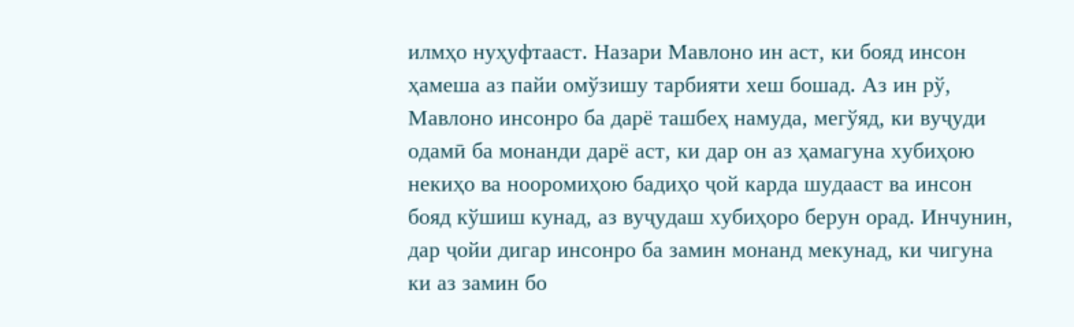илмҳо нуҳуфтааст. Назари Мавлоно ин аст, ки бояд инсон ҳамеша аз пайи омўзишу тарбияти хеш бошад. Аз ин рў, Мавлоно инсонро ба дарё ташбеҳ намуда, мегўяд, ки вуҷуди одамӣ ба монанди дарё аст, ки дар он аз ҳамагуна хубиҳою некиҳо ва нооромиҳою бадиҳо ҷой карда шудааст ва инсон бояд кўшиш кунад, аз вуҷудаш хубиҳоро берун орад. Инчунин, дар ҷойи дигар инсонро ба замин монанд мекунад, ки чигуна ки аз замин бо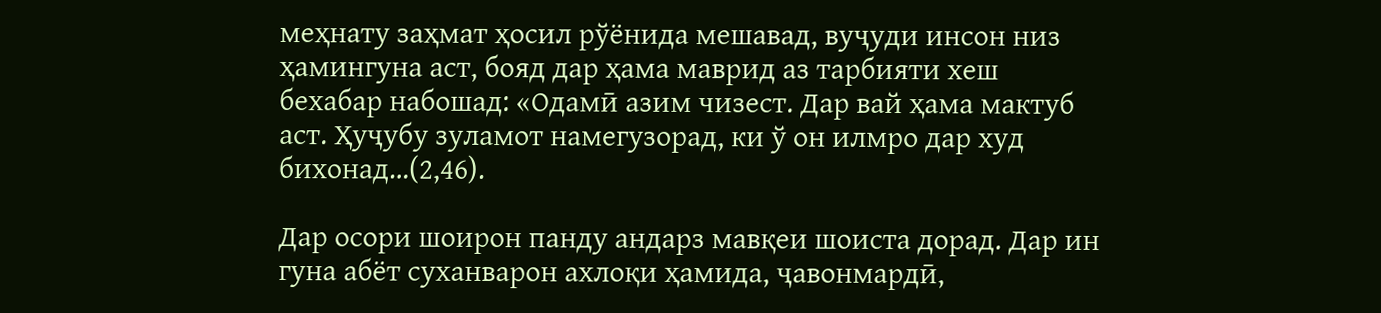меҳнату заҳмат ҳосил рўёнида мешавад, вуҷуди инсон низ ҳамингуна аст, бояд дар ҳама маврид аз тарбияти хеш бехабар набошад: «Одамӣ азим чизест. Дар вай ҳама мактуб аст. Ҳуҷубу зуламот намегузорад, ки ў он илмро дар худ бихонад…(2,46).

Дар осори шоирон панду андарз мавқеи шоиста дорад. Дар ин гуна абёт суханварон ахлоқи ҳамида, ҷавонмардӣ,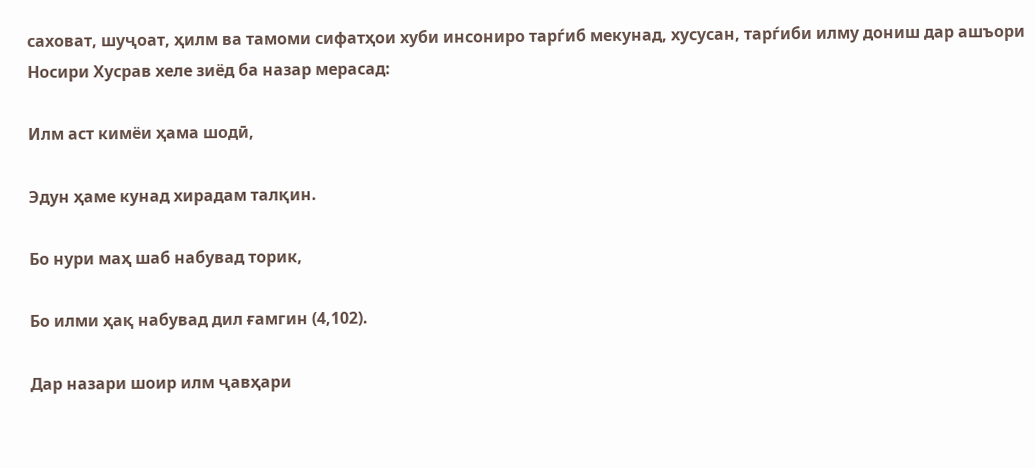саховат, шуҷоат, ҳилм ва тамоми сифатҳои хуби инсониро тарѓиб мекунад, хусусан, тарѓиби илму дониш дар ашъори Носири Хусрав хеле зиёд ба назар мерасад:

Илм аст кимёи ҳама шодӣ,

Эдун ҳаме кунад хирадам талқин.

Бо нури маҳ шаб набувад торик,

Бо илми ҳақ набувад дил ғамгин (4,102).

Дар назари шоир илм ҷавҳари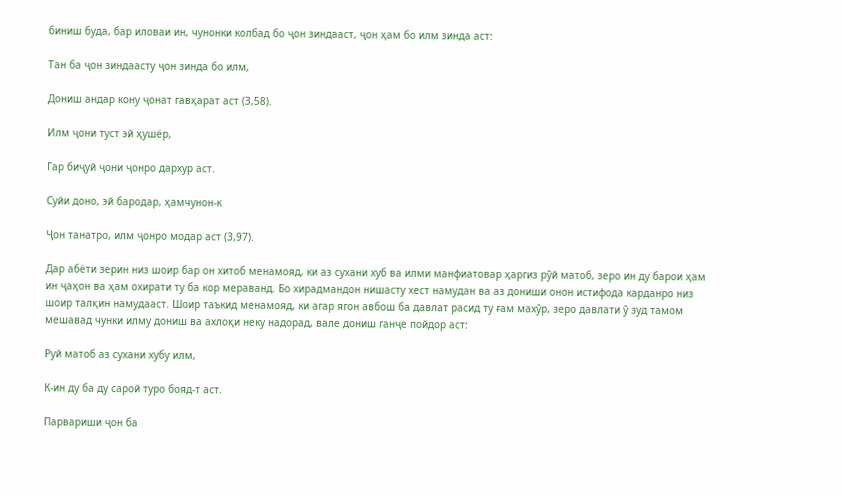биниш буда, бар иловаи ин, чунонки колбад бо ҷон зиндааст, ҷон ҳам бо илм зинда аст:

Тан ба ҷон зиндаасту ҷон зинда бо илм,

Дониш андар кону ҷонат гавҳарат аст (3,58).

Илм ҷони туст эй ҳушёр,

Гар биҷуй ҷони ҷонро дархур аст.

Суйи доно, эй бародар, ҳамчунон-к

Ҷон танатро, илм ҷонро модар аст (3,97).

Дар абёти зерин низ шоир бар он хитоб менамояд, ки аз сухани хуб ва илми манфиатовар ҳаргиз рӯй матоб, зеро ин ду барои ҳам ин ҷаҳон ва ҳам охирати ту ба кор мераванд. Бо хирадмандон нишасту хест намудан ва аз дониши онон истифода карданро низ шоир талқин намудааст. Шоир таъкид менамояд, ки агар ягон авбош ба давлат расид ту ғам махӯр, зеро давлати ӯ зуд тамом мешавад чунки илму дониш ва ахлоқи неку надорад, вале дониш ганҷе пойдор аст:

Руй матоб аз сухани хубу илм,

К-ин ду ба ду сарой туро бояд-т аст.

Парвариши ҷон ба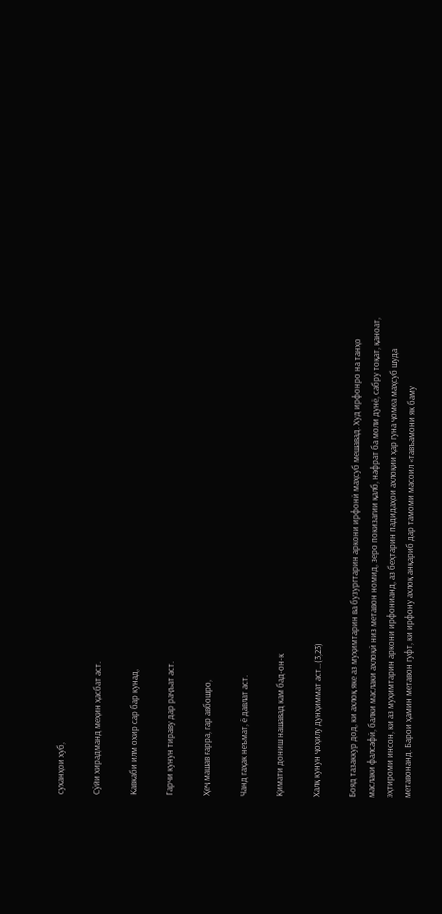суханҳои хуб,

Сӯйи хирадманд меҳин ҳасбат аст.

Кавкаби илм охир сар бар кунад,

Гарчи кунун тираву дар раҷъат аст.

Ҳеҷ машав ғарра, гар авбошро,

Чанд гаҳак неъмат, ё давлат аст.

Қимати дониш нашавад кам бад-он-к

Халқ кунун ҷоҳилу дунҳиммат аст…(3,23)

Бояд тазаккур дод, ки ахлоқ яке аз муҳимтарин ва бузургтарин аркони ирфонӣ маҳсуб мешавад. Худ ирфонро на танҳо маслаки фалсафӣ, балки маслаки ахлоқӣ низ метавон номид, зеро покизагии қалб, нафрат ба моли дунё, сабру тоқат, қаноат, эҳтироми инсон, ки аз муҳимтарин аркони ирфонианд, аз беҳтарин падидаҳои ахлоқии ҳар гуна ҷомеа маҳсуб шуда метавонанд. Барои ҳамин метавон гуфт, ки ирфону ахлоқ анқариб дар тамоми масоил «тавъамони як баму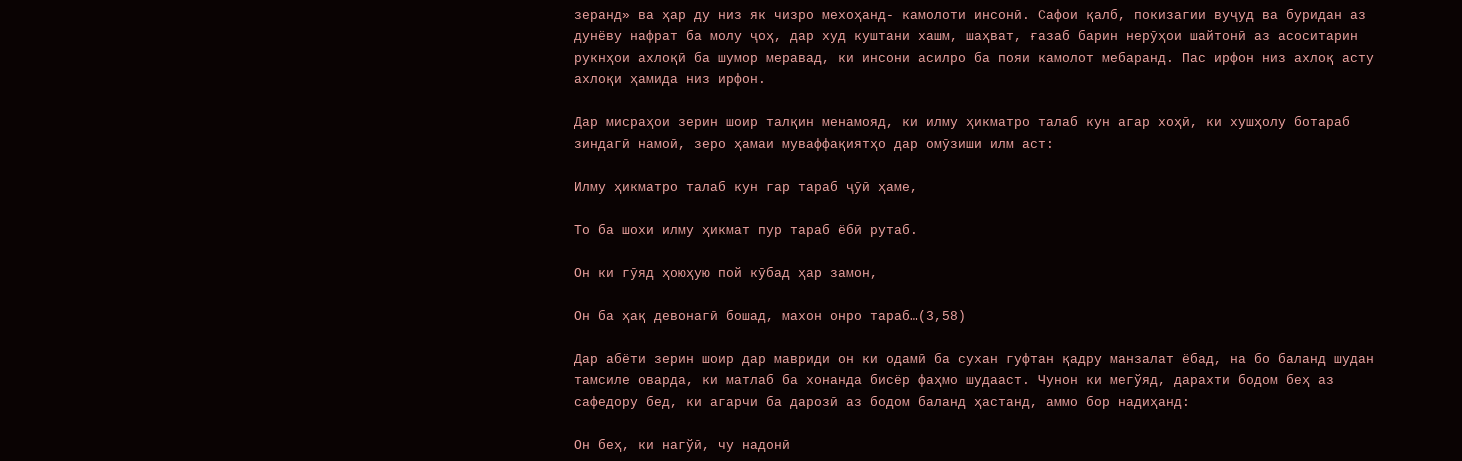зеранд» ва ҳар ду низ як чизро мехоҳанд- камолоти инсонӣ. Сафои қалб, покизагии вуҷуд ва буридан аз дунёву нафрат ба молу ҷоҳ, дар худ куштани хашм, шаҳват, ғазаб барин нерӯҳои шайтонӣ аз асоситарин рукнҳои ахлоқӣ ба шумор меравад, ки инсони асилро ба пояи камолот мебаранд. Пас ирфон низ ахлоқ асту ахлоқи ҳамида низ ирфон.

Дар мисраҳои зерин шоир талқин менамояд, ки илму ҳикматро талаб кун агар хоҳӣ, ки хушҳолу ботараб зиндагӣ намоӣ, зеро ҳамаи муваффақиятҳо дар омӯзиши илм аст:

Илму ҳикматро талаб кун гар тараб ҷӯӣ ҳаме,

То ба шохи илму ҳикмат пур тараб ёбӣ рутаб.

Он ки гӯяд ҳоюҳую пой кӯбад ҳар замон,

Он ба ҳақ девонагӣ бошад, махон онро тараб…(3,58)

Дар абёти зерин шоир дар мавриди он ки одамӣ ба сухан гуфтан қадру манзалат ёбад, на бо баланд шудан тамсиле оварда, ки матлаб ба хонанда бисёр фаҳмо шудааст. Чунон ки мегўяд, дарахти бодом беҳ аз сафедору бед, ки агарчи ба дарозӣ аз бодом баланд ҳастанд, аммо бор надиҳанд:

Он беҳ, ки нагўӣ, чу надонӣ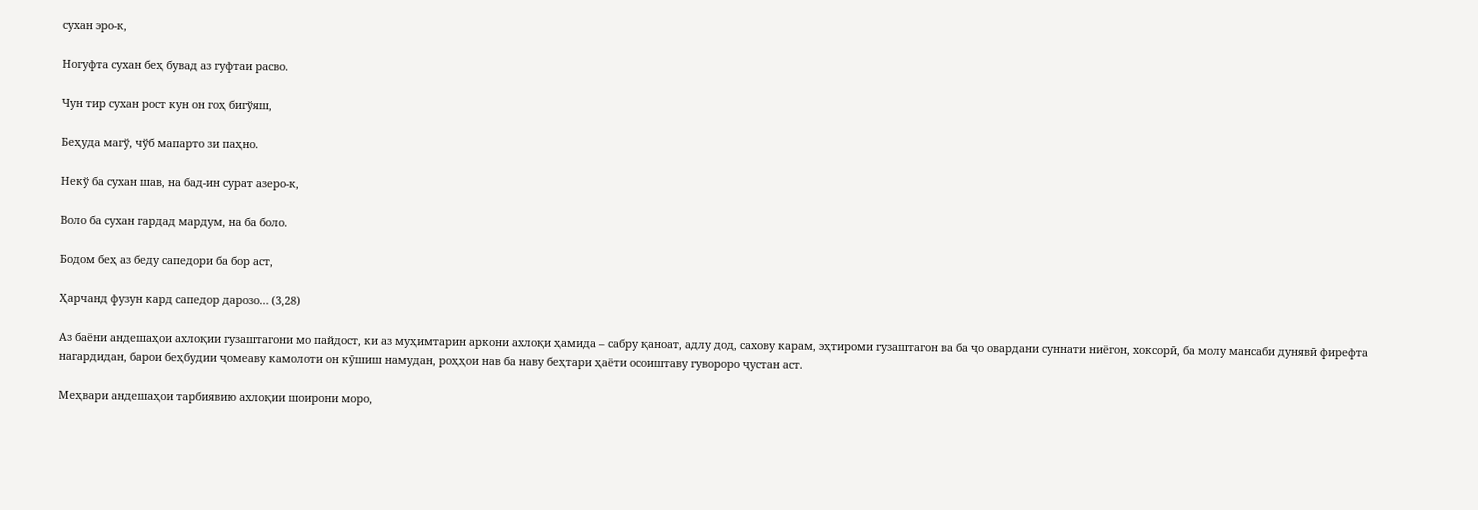сухан эро-к,

Ногуфта сухан беҳ бувад аз гуфтаи расво.

Чун тир сухан рост кун он гоҳ бигўяш,

Беҳуда магў, чўб мапарто зи паҳно.

Некў ба сухан шав, на бад-ин сурат азеро-к,

Воло ба сухан гардад мардум, на ба боло.

Бодом беҳ аз беду сапедори ба бор аст,

Ҳарчанд фузун кард сапедор дарозо… (3,28)

Аз баёни андешаҳои ахлоқии гузаштагони мо пайдост, ки аз муҳимтарин аркони ахлоқи ҳамида – сабру қаноат, адлу дод, сахову карам, эҳтироми гузаштагон ва ба ҷо овардани суннати ниёгон, хоксорӣ, ба молу мансаби дунявӣ фирефта нагардидан, барои беҳбудии ҷомеаву камолоти он кӯшиш намудан, роҳҳои нав ба наву беҳтари ҳаёти осоиштаву гувороро ҷустан аст.

Меҳвари андешаҳои тарбиявию ахлоқии шоирони моро,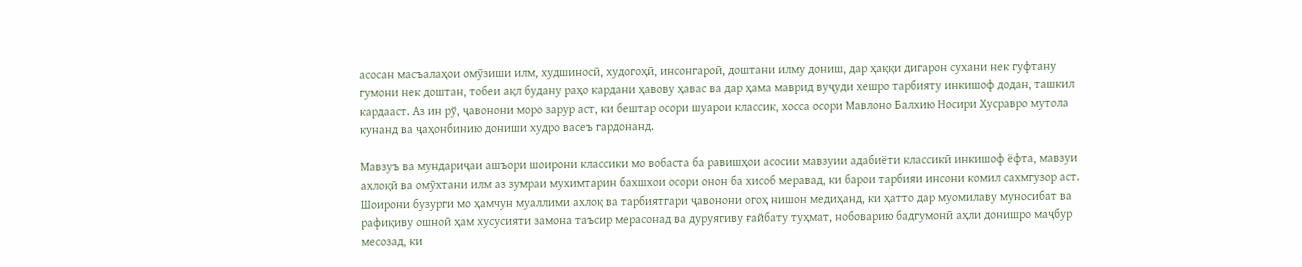асосан масъалаҳои омӯзиши илм, худшиносӣ, худогоҳӣ, инсонгароӣ, доштани илму дониш, дар ҳаққи дигарон сухани нек гуфтану гумони нек доштан, тобеи ақл будану раҳо кардани ҳавову ҳавас ва дар ҳама маврид вуҷуди хешро тарбияту инкишоф додан, ташкил кардааст. Аз ин рў, ҷавонони моро зарур аст, ки бештар осори шуарои классик, хосса осори Мавлоно Балхию Носири Хусравро мутола кунанд ва ҷаҳонбинию дониши худро васеъ гардонанд.

Мавзуъ ва мундариҷаи ашъори шоирони классики мо вобаста ба равишҳои асосии мавзуии адабиёти классикӣ инкишоф ёфта, мавзуи ахлоқӣ ва омӯхтани илм аз зумраи мухимтарин бахшхои осори онон ба хисоб меравад, ки барои тарбияи инсони комил сахмгузор аст. Шоирони бузурги мо ҳамчун муаллими ахлоқ ва тарбиятгари ҷавонони огоҳ нишон медиҳанд, ки ҳатто дар муомилаву муносибат ва рафиқиву ошноӣ ҳам хусусияти замона таъсир мерасонад ва дуруягиву ғайбату туҳмат, нобоварию бадгумонӣ аҳли донишро маҷбур месозад, ки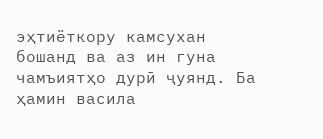эҳтиёткору камсухан бошанд ва аз ин гуна чамъиятҳо дурӣ ҷуянд. Ба ҳамин васила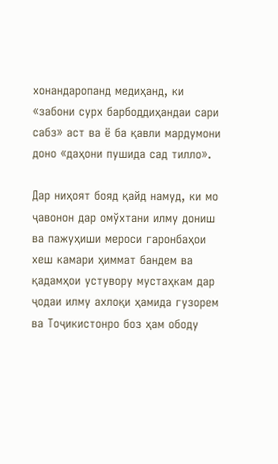хонандаропанд медиҳанд, ки «забони сурх барбоддиҳандаи сари сабз» аст ва ё ба қавли мардумони доно «даҳони пушида сад тилло».

Дар ниҳоят бояд қайд намуд, ки мо ҷавонон дар омўхтани илму дониш ва пажуҳиши мероси гаронбаҳои хеш камари ҳиммат бандем ва қадамҳои устувору мустаҳкам дар ҷодаи илму ахлоқи ҳамида гузорем ва Тоҷикистонро боз ҳам ободу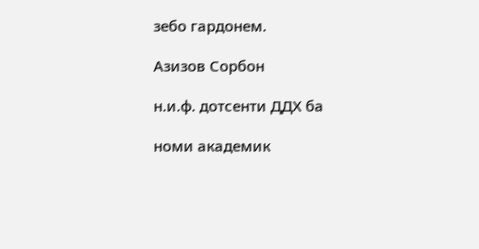зебо гардонем.

Азизов Сорбон

н.и.ф. дотсенти ДДХ ба

номи академик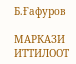Б.Ғафуров

МАРКАЗИ ИТТИЛООТ